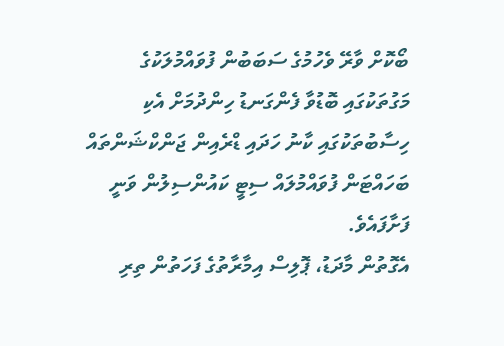ބޯކޮށް ވާރޭ ވެހުމުގެ ސަބަބުން ފުވައްމުލަކުގެ މަގުތަކުގައި ބޮޑުވާ ފެންގަނޑު ހިންދުމަށް އެކި ހިސާބުތަކުގައި ކާނު ހަދައި ޑްރެއިން ޖަންކްޝަންތައް ބަހައްޓަން ފުވައްމުލައް ސިޓީ ކައުންސިލުން ވަނީ ފަށާފައެވެ.
އެގޮތުން މާދަޑު، ޕޮލިސް އިމާރާތުގެ ފަހަތުން ތިރި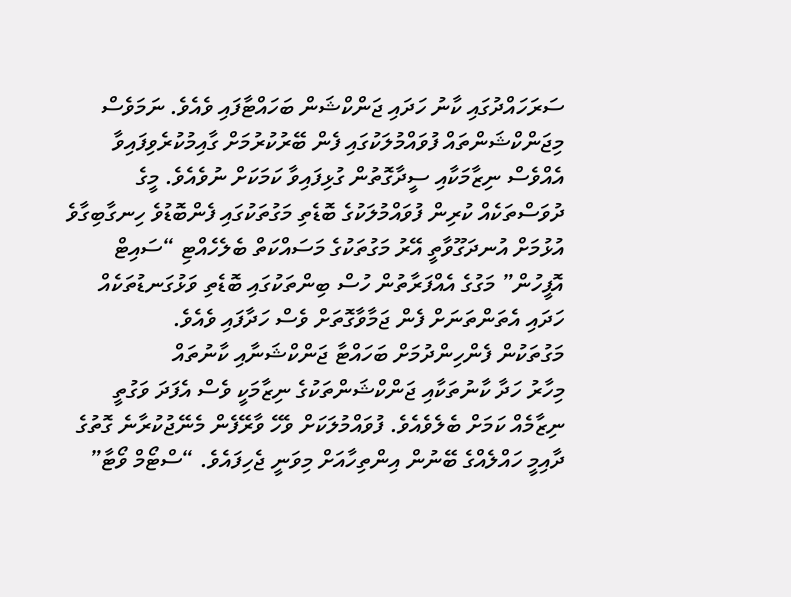ސަރަހައްދުގައި ކާނު ހަދައި ޖަންކްޝަން ބަހައްޓާފައި ވެއެވެ. ނަމަވެސް މިޖަންކްޝަންތައް ފުވައްމުލަކުގައި ފެން ބޭރުކުރުމަށް ގާއިމުކުރެވިފައިވާ އެއްވެސް ނިޒާމަކާއި ސީދާގޮތުން ގުޅިފައިވާ ކަމަކަށް ނުވެއެވެ. މީގެ ދުވަސްތަކެއް ކުރިން ފުވައްމުލަކުގެ ބޮޑެތި މަގުތަކުގައި ފެންބޮޑުވެ ހިނގާބިގާވެ އުޅުމަށް އުނދަގޫވާތީ އޭރު މަގުތަކުގެ މަސައްކަތް ބެލެހެއްޓި “ސައިޓް އޮފީހުން” މަގުގެ އެއްފަރާތުން ހުސް ބިންތަކުގައި ބޮޑެތި ވަޅުގަނޑުތަކެއް ހަދައި އެތަންތަނަށް ފެން ޖަމާވާގޮތަށް ވެސް ހަދާފައި ވެއެވެ.
މަގުތަކުން ފެންހިންދުމަށް ބަހައްޓާ ޖަންކްޝަނާއި ކާނުތައް
މިހާރު ހަދާ ކާނުތަކާއި ޖަންކްޝަންތަކުގެ ނިޒާމަކީ ވެސް އެފަދަ ވަގުތީ ނިޒާމެއް ކަމަށް ބެލެވެއެވެ. ފުވައްމުލަކަށް ވެހޭ ވާރޭފެން މެނޭޖުކުރާނެ ގޮތުގެ ދާއިމީ ހައްލެއްގެ ބޭނުން އިންތިހާއަށް މިވަނީ ޖެހިފައެވެ. “ސްޓޯމް ވޯޓާ”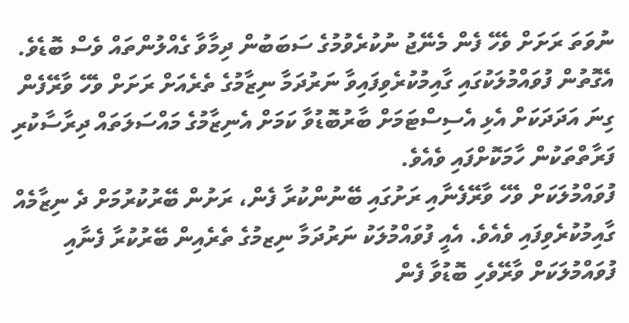ނުވަތަ ރަށަށް ވެހޭ ފެން މެނޭޖު ނުކުރެވުމުގެ ސަބަބުން ދިމާވާ ގެއްލުންތައް ވެސް ބޮޑެވެ. އެގޮތުން ފުވައްމުލަކުގައި ގާއިމުކުރެވިފައިވާ ނަރުދަމާ ނިޒާމުގެ ތެރެއަށް ރަށަށް ވެހޭ ވާރޭފެން ގިނަ އަދަދަކަށް އެޅި އެސިސްޓަމަށް ބާރުބޮޑުވާ ކަމަށް އެނިޒާމުގެ މައްސަލަތައް ދިރާސާކުރި ފަރާތްތަކުން ހާމަކޮށްފައި ވެއެވެ.
ފުވައްމުލަކަށް ވެހޭ ވާރޭފެނާއި ރަށުގައި ބޭނުންކުރާ ފެން، ރަށުން ބޭރުކުރުމަށް ދެ ނިޒާމެއް ގާއިމުކުރެވިފައި ވެއެވެ. އެއީ ފުވައްމުލަކު ނަރުދަމާ ނިޒމުގެ ތެރެއިން ބޭރުކުރާ ފެނާއި ފުވައްމުލަކަށް ވާރޭވެހި ބޮޑުވާ ފެން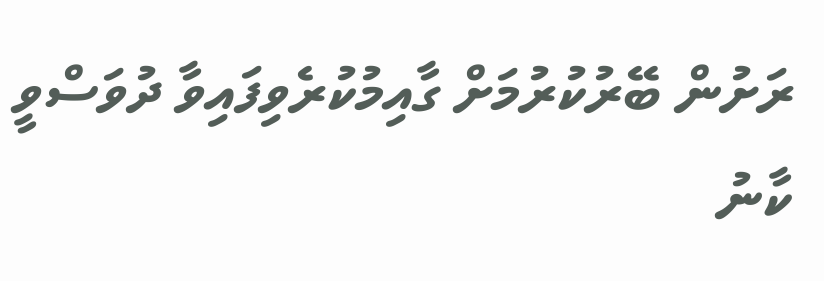ރަށުން ބޭރުކުރުމަށް ގާއިމުކުރެވިފައިވާ ދުވަސްވީ ކާނު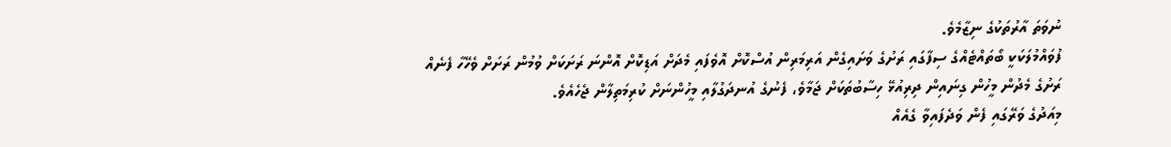ނުވަތަ އާރުތަކުގެ ނިޒާމެވެ.
ފުވައްމުލަކަކީ ބޯތައްޓެއްގެ ސިފާގައި ރަށުގެ ވަށައިގެން އަރިމަރިން އުސްކޮށް އޮވެފައި މެދަށް އަޑިކޮށް އޮންނަ ރަށަކަށް ވުމުން ރަށަށް ވެހޭހާ ފެނެއް ރަށުގެ މެދުން މީހުން ގިނައިން ދިރިއުޅޭ ހިސާބުތަކަށް ޖަމާވެ، ފެނުގެ އުނދަގުލާއި މީހުންނަށް ކުރިމަތިލާން ޖެހެއެވެ.
މިއަދުގެ ވަރޭގައި ފެން ވަދެފައިވާ ގެއެއް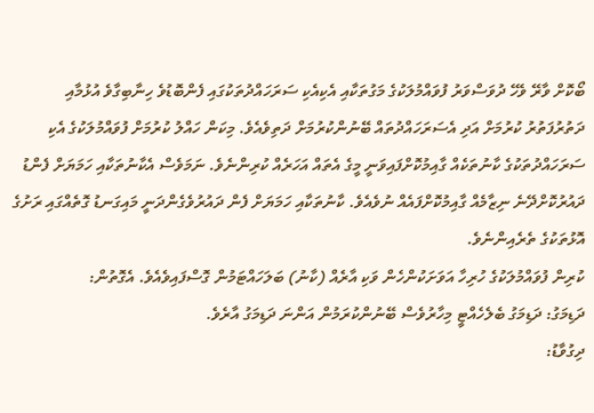ބޯކޮށް ވާރޭ ވެހޭ ދުވަސްވަރު ފުވައްމުލަކުގެ މަގުތަކާއި އެކިއެކި ސަރަހައްދުތަކުގައި ފެންބޮޑުވެ ހިނާބިގާވެ އުޅުމާއި ދަތުރުފަތުރު ކުރުމަށް އަދި އެސަރަހައްދުތައް ބޭނުންކުރުމަށް ދަތިވެއެވެ. މިކަން ހައްލު ކުރުމަށް ފުވައްމުލަކުގެ އެކި ސަރަހައްދުތަކުގެ ކާނުތަކެއް ގާއިމުކޮށްފައިވަނީ މީގެ އެތައް އަހަރެއް ކުރިންނެވެ. ނަމަވެސް އެކާނުތަކާއި ހަމަޔަށް ފެންޑު ދައުރުކޮށްދޭނެ ނިޒާމެއް ގާއިމުކޮށްފައެއް ނުވެއެވެ. ކާނުތަކާއި ހަމަޔަށް ފެން ދައުރުވެގެންދަނީ މައިގަނޑު ގޮތެއްގައި ރަށުގެ އޮޅުތަކުގެ ތެރެއިންނެވެ.
ކުރިން ފުވައްމުލަކުގެ ހުރިހާ އަވަށަކުންހެން ވަކި އާރެއް (ކާނު) ބަލަހައްޓަމުން ގޮސްފައިވެއެވެ. އެގޮތުން:
ދަޑިމަގު: ދަޑިމަގު ބެލެހެއްޓީ މިހާރުވެސް ބޭނުންކުރަމުން އަންނަ ދަޑިމަގު އާރެވެ.
ދިގުވާޑު: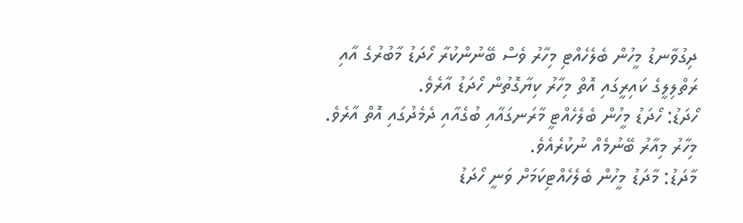ދިގުވާނޑު މީހުން ބެލެހެއްޓި މިހާރު ވެސް ބޭނުންކުރާ ހޯދަޑު މާބުރުގެ އާއި ރަތްލިލީގެ ކައިރީގައި އޮތް މިހާރު ކިޔާގޮތުން ހޯދަޑު އާރެވެ.
ހޯދަޑު: ހޯދަޑު މީހުން ބެލެހެއްޓީ މާރަނގައާއި ބުގެއާއި ދެމެދުގައި އޮތް އާރެވެ. މިހާރު މިއާރު ބޭނުމެއް ނުކުރެއެވެ.
މާދަޑު: މާދަޑު މީހުން ބެލެހެއްޓިކަމަށް ވަނީ ހޯދަޑު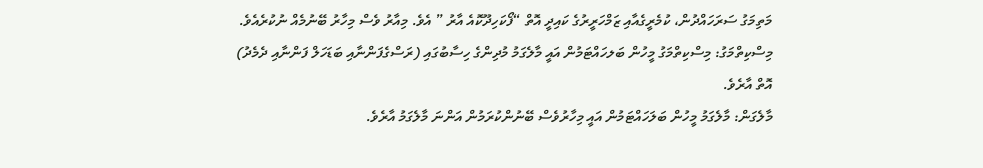މަތިމަގު ސަރަހައްދުން، ކުމެރީގެއާއި ޒަމްހަރީރުގެ ކައިދީ އޮތް “ފޯކަހިދޫކޮއެ އާރު ” އެވެ. މިއާރު ވެސް މިހާރު ބޭނުމެއް ނުކުރެއެވެ.
މިސްކިތްމަގު: މިސްކިތްމަގު މީހުން ބަލހައްޓަމުން އައީ މާލެގަމު މުދިންގެ ހިސާބުގައި (ރަސްގެފަންނާއި ބަޑަހަލް ފަންނާއި ދެމެދު) އޮތް އާރެވެ.
މާލެގަން: މާލެގަމު މީހުން ބަލަހައްޓަމުން އައީ މިހާރުވެސް ބޭނުންކުރަމުން އަންނަ މާލެގަމު އާރެވެ.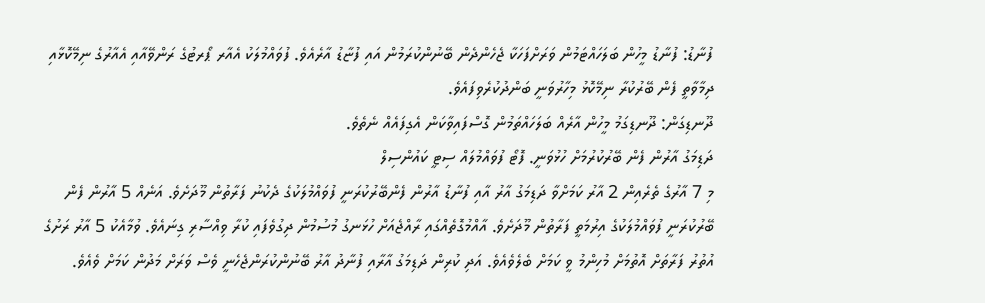ފުނާޑު: ފުނާޑު މީހުން ބަލަހައްޓަމުން ވަރަށްފަހަކާ ޖެހެންދެން ބޭނުންކުރަމުން އައި ފުޏާޑު އާރެއެވެ. ފުވައްމުލަކު އެއާރ ޕޯރޓުގެ ރަންވޭއާއި އެއާރުގެ ނިމޭކޮޅާއި ދިމާވާތީ ފެން ބޭރުކުރާ ނިމޭކޮޅު މިހާރުވަނީ ބަންދުކުރެވިފައެވެ.
ދޫނޑިގަން: ދޫނޑިގަމު މީހުން އާރެއް ބަލަހައްތަމުން ގޮސްފައިވާކަން އެގިފައެއް ނެތެވެ.
ދަޑިމަގު އާރުން ފެން ބޭރުކުރުމަށް ހުޅުވަނީ. ފޮޓޯ ފުވައްމުލައް ސިޓީ ކައުންސިލް
މި 7 އާރުގެ ތެރެއިން 2 އާރު ކަމަށްވާ ދަޑިމަގު އާރު އާއި ފުނާޑު އާރުން ފެންބޭރުކުރަނީ ފުވައްމުލަކުގެ ދެކުނު ފަރާތުން މޫދަށެވެ. އަނެއް 5 އާރުން ފެން ބޭރުކުރަނީ ފުވައްމުލަކުގެ އިރުމަތީ ފަރާތުން މޫދަށެވެ. އާއްމުގޮތެއްގައި ރާއްޖެއަށް ހުޅަނގު މުސުމުން ދިގުވެފައި ކުރާ ވިއްސާރި ގިނައެވެ. ވުމާއެކު 5 އާރު ރަށުގެ އުތުރު ފަރާތަށް އޮތުމަށް މުހިންމު ވީ ކަމަށް ބެލެވެއެވެ. އަދި ކުރިން ދަޑިމަގު އާރާއި ފުނާދު އާރު ބޭނުންކުރަންޖެހެނީ ވެސް ވަރަށް މަދުން ކަމަށް ވެއެވެ.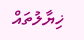ޚިޔާލުތައް